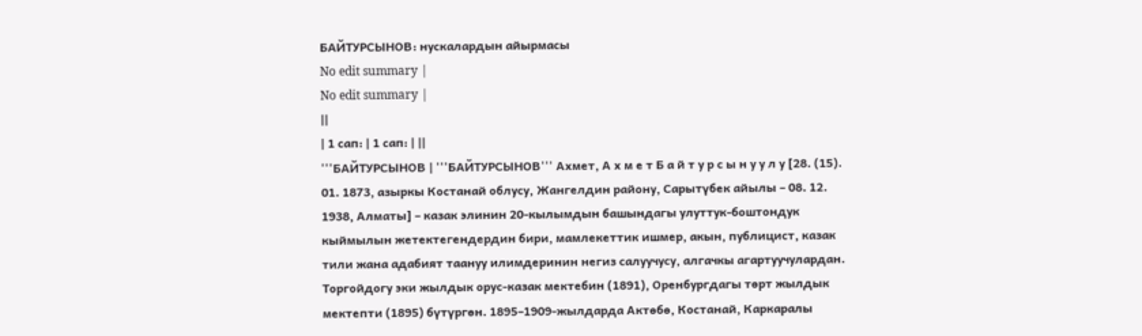БАЙТУРСЫНОВ: нускалардын айырмасы
No edit summary |
No edit summary |
||
| 1 сап: | 1 сап: | ||
'''БАЙТУРСЫНОВ | '''БАЙТУРСЫНОВ''' Ахмет, А х м е т Б а й т у р с ы н у у л у [28. (15). 01. 1873, азыркы Костанай облусу, Жангелдин району, Сарытүбек айылы – 08. 12. 1938, Алматы] – казак элинин 20-кылымдын башындагы улуттук-боштондук кыймылын жетектегендердин бири, мамлекеттик ишмер, акын, публицист, казак тили жана адабият таануу илимдеринин негиз салуучусу, алгачкы агартуучулардан. Торгойдогу эки жылдык орус-казак мектебин (1891), Оренбургдагы төрт жылдык мектепти (1895) бүтүргөн. 1895–1909-жылдарда Актөбө, Костанай, Каркаралы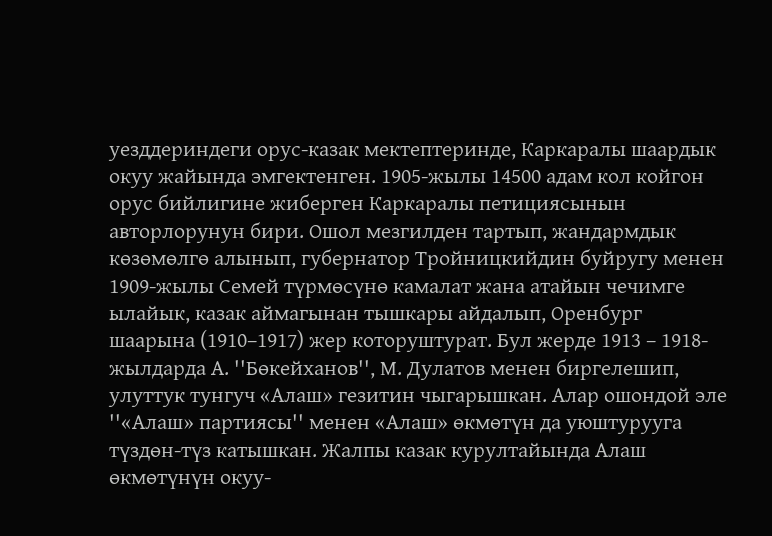уезддериндеги орус-казак мектептеринде, Каркаралы шаардык окуу жайында эмгектенген. 1905-жылы 14500 адам кол койгон орус бийлигине жиберген Каркаралы петициясынын авторлорунун бири. Ошол мезгилден тартып, жандармдык көзөмөлгө алынып, губернатор Тройницкийдин буйругу менен 1909-жылы Семей түрмөсүнө камалат жана атайын чечимге ылайык, казак аймагынан тышкары айдалып, Оренбург шаарына (1910–1917) жер которуштурат. Бул жерде 1913 – 1918-жылдарда А. ''Бөкейханов'', М. Дулатов менен биргелешип, улуттук тунгуч «Алаш» гезитин чыгарышкан. Алар ошондой эле ''«Алаш» партиясы'' менен «Алаш» өкмөтүн да уюштурууга түздөн-түз катышкан. Жалпы казак курултайында Алаш өкмөтүнүн окуу-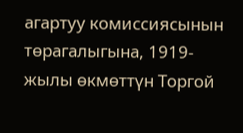агартуу комиссиясынын төрагалыгына, 1919-жылы өкмөттүн Торгой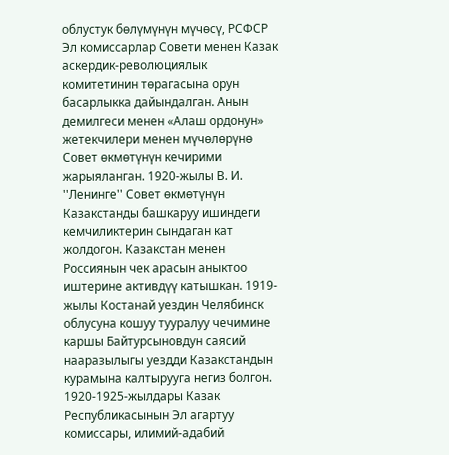облустук бөлүмүнүн мүчөсү, РСФСР Эл комиссарлар Совети менен Казак аскердик-революциялык комитетинин төрагасына орун басарлыкка дайындалган. Анын демилгеси менен «Алаш ордонун» жетекчилери менен мүчөлөрүнө Совет өкмөтүнүн кечирими жарыяланган. 1920-жылы В. И. ''Ленинге'' Совет өкмөтүнүн Казакстанды башкаруу ишиндеги кемчиликтерин сындаган кат жолдогон. Казакстан менен Россиянын чек арасын аныктоо иштерине активдүү катышкан. 1919-жылы Костанай уездин Челябинск облусуна кошуу тууралуу чечимине каршы Байтурсыновдун саясий нааразылыгы уездди Казакстандын курамына калтырууга негиз болгон. 1920-1925-жылдары Казак Республикасынын Эл агартуу комиссары, илимий-адабий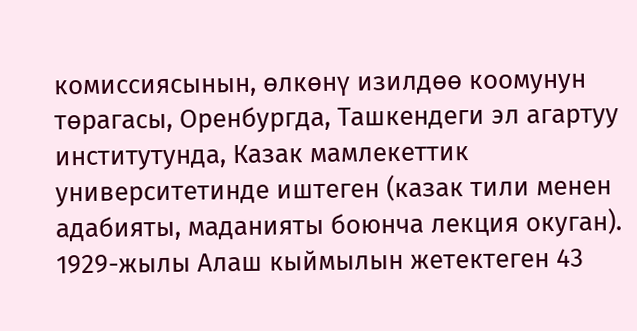комиссиясынын, өлкөнү изилдөө коомунун төрагасы, Оренбургда, Ташкендеги эл агартуу институтунда, Казак мамлекеттик университетинде иштеген (казак тили менен адабияты, маданияты боюнча лекция окуган). 1929-жылы Алаш кыймылын жетектеген 43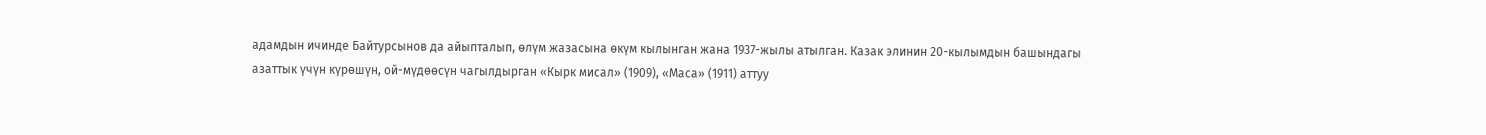адамдын ичинде Байтурсынов да айыпталып, өлүм жазасына өкүм кылынган жана 1937-жылы атылган. Казак элинин 20-кылымдын башындагы азаттык үчүн күрөшүн, ой-мүдөөсүн чагылдырган «Кырк мисал» (1909), «Маса» (1911) аттуу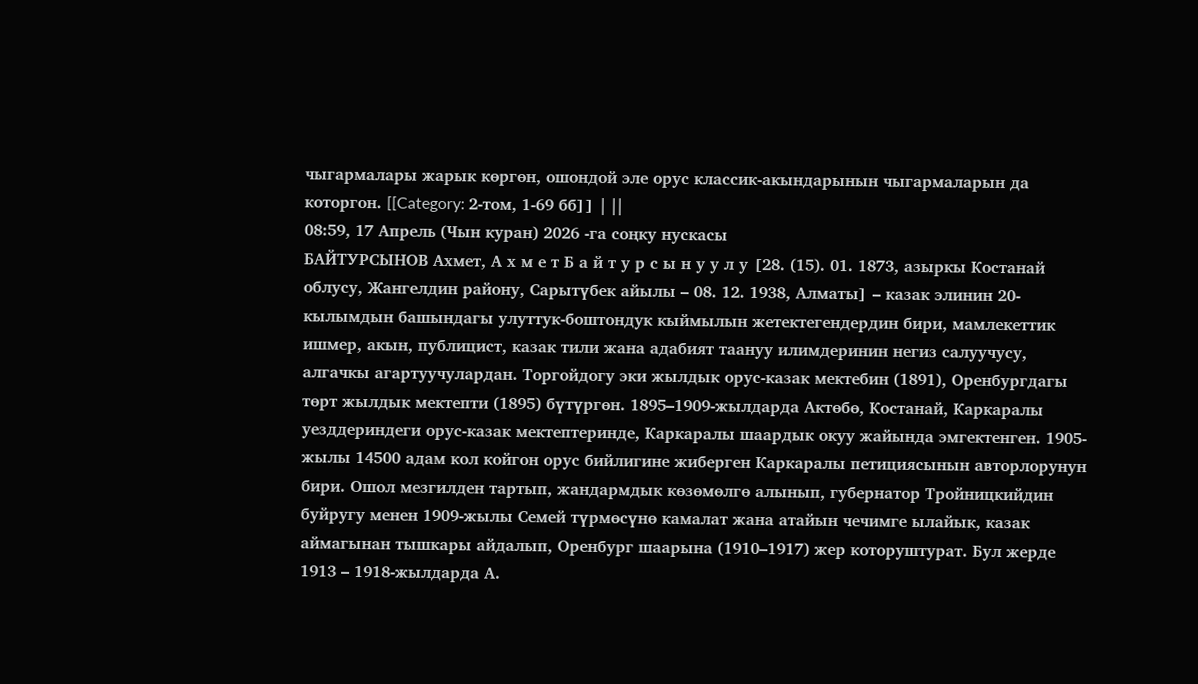чыгармалары жарык көргөн, ошондой эле орус классик-акындарынын чыгармаларын да которгон. [[Category: 2-том, 1-69 бб]] | ||
08:59, 17 Апрель (Чын куран) 2026 -га соңку нускасы
БАЙТУРСЫНОВ Ахмет, А х м е т Б а й т у р с ы н у у л у [28. (15). 01. 1873, азыркы Костанай облусу, Жангелдин району, Сарытүбек айылы – 08. 12. 1938, Алматы] – казак элинин 20-кылымдын башындагы улуттук-боштондук кыймылын жетектегендердин бири, мамлекеттик ишмер, акын, публицист, казак тили жана адабият таануу илимдеринин негиз салуучусу, алгачкы агартуучулардан. Торгойдогу эки жылдык орус-казак мектебин (1891), Оренбургдагы төрт жылдык мектепти (1895) бүтүргөн. 1895–1909-жылдарда Актөбө, Костанай, Каркаралы уезддериндеги орус-казак мектептеринде, Каркаралы шаардык окуу жайында эмгектенген. 1905-жылы 14500 адам кол койгон орус бийлигине жиберген Каркаралы петициясынын авторлорунун бири. Ошол мезгилден тартып, жандармдык көзөмөлгө алынып, губернатор Тройницкийдин буйругу менен 1909-жылы Семей түрмөсүнө камалат жана атайын чечимге ылайык, казак аймагынан тышкары айдалып, Оренбург шаарына (1910–1917) жер которуштурат. Бул жерде 1913 – 1918-жылдарда А.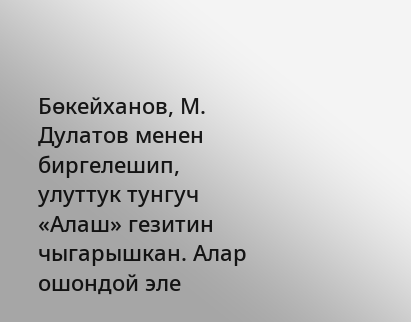Бөкейханов, М. Дулатов менен биргелешип, улуттук тунгуч «Алаш» гезитин чыгарышкан. Алар ошондой эле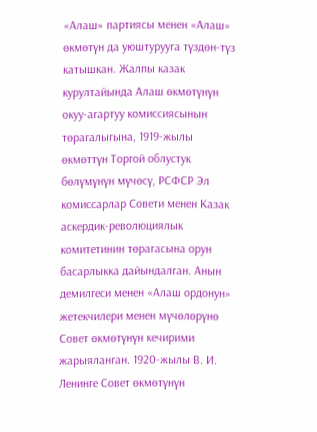«Алаш» партиясы менен «Алаш» өкмөтүн да уюштурууга түздөн-түз катышкан. Жалпы казак курултайында Алаш өкмөтүнүн окуу-агартуу комиссиясынын төрагалыгына, 1919-жылы өкмөттүн Торгой облустук бөлүмүнүн мүчөсү, РСФСР Эл комиссарлар Совети менен Казак аскердик-революциялык комитетинин төрагасына орун басарлыкка дайындалган. Анын демилгеси менен «Алаш ордонун» жетекчилери менен мүчөлөрүнө Совет өкмөтүнүн кечирими жарыяланган. 1920-жылы В. И. Ленинге Совет өкмөтүнүн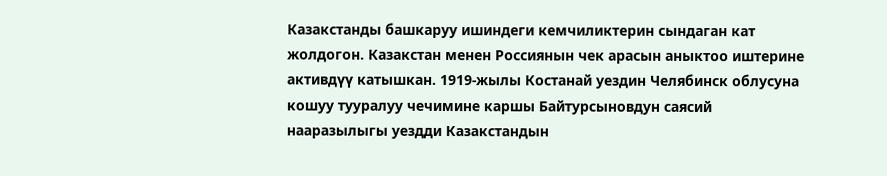Казакстанды башкаруу ишиндеги кемчиликтерин сындаган кат жолдогон. Казакстан менен Россиянын чек арасын аныктоо иштерине активдүү катышкан. 1919-жылы Костанай уездин Челябинск облусуна кошуу тууралуу чечимине каршы Байтурсыновдун саясий нааразылыгы уездди Казакстандын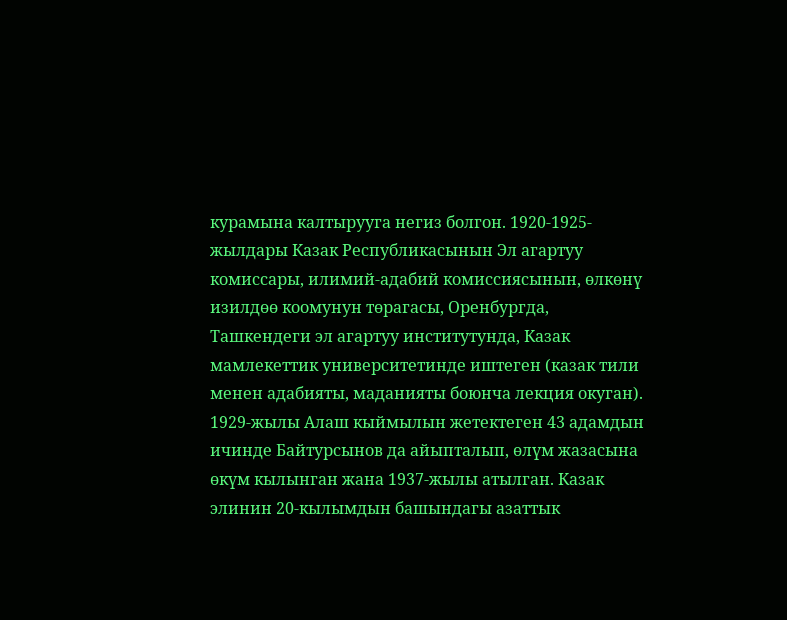курамына калтырууга негиз болгон. 1920-1925-жылдары Казак Республикасынын Эл агартуу комиссары, илимий-адабий комиссиясынын, өлкөнү изилдөө коомунун төрагасы, Оренбургда, Ташкендеги эл агартуу институтунда, Казак мамлекеттик университетинде иштеген (казак тили менен адабияты, маданияты боюнча лекция окуган). 1929-жылы Алаш кыймылын жетектеген 43 адамдын ичинде Байтурсынов да айыпталып, өлүм жазасына өкүм кылынган жана 1937-жылы атылган. Казак элинин 20-кылымдын башындагы азаттык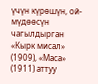үчүн күрөшүн, ой-мүдөөсүн чагылдырган «Кырк мисал» (1909), «Маса» (1911) аттуу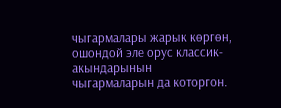чыгармалары жарык көргөн, ошондой эле орус классик-акындарынын чыгармаларын да которгон.